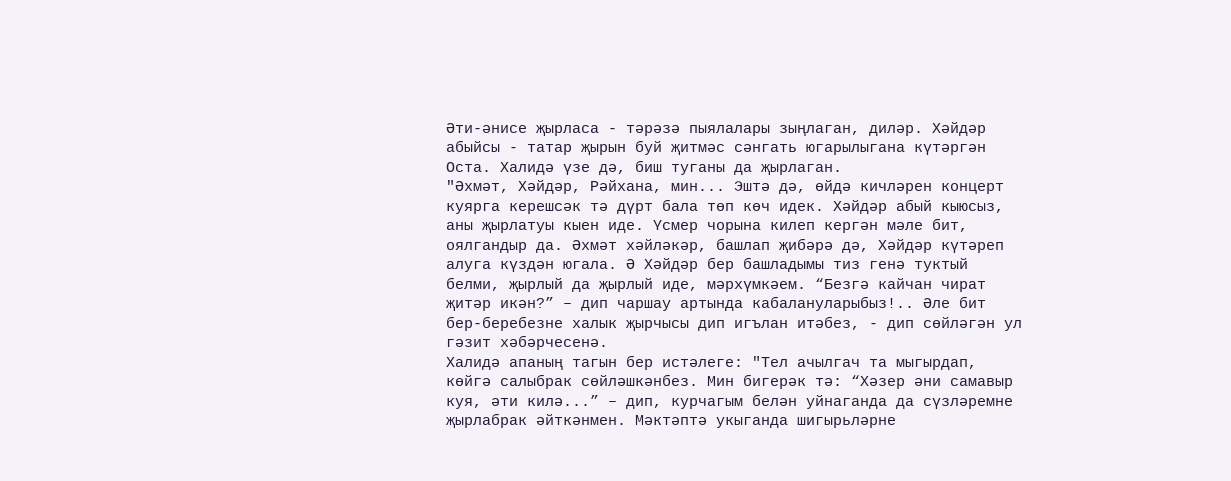Әти-әнисе җырласа - тәрәзә пыялалары зыңлаган, диләр. Хәйдәр абыйсы - татар җырын буй җитмәс сәнгать югарылыгана күтәргән Оста. Халидә үзе дә, биш туганы да җырлаган.
"Әхмәт, Хәйдәр, Рәйхана, мин... Эштә дә, өйдә кичләрен концерт куярга керешсәк тә дүрт бала төп көч идек. Хәйдәр абый кыюсыз, аны җырлатуы кыен иде. Үсмер чорына килеп кергән мәле бит, оялгандыр да. Әхмәт хәйләкәр, башлап җибәрә дә, Хәйдәр күтәреп алуга күздән югала. Ә Хәйдәр бер башладымы тиз генә туктый белми, җырлый да җырлый иде, мәрхүмкәем. “Безгә кайчан чират җитәр икән?” – дип чаршау артында кабалануларыбыз!.. Әле бит бер-беребезне халык җырчысы дип игълан итәбез, - дип сөйләгән ул гәзит хәбәрчесенә.
Халидә апаның тагын бер истәлеге: "Тел ачылгач та мыгырдап, көйгә салыбрак сөйләшкәнбез. Мин бигерәк тә: “Хәзер әни самавыр куя, әти килә...” – дип, курчагым белән уйнаганда да сүзләремне җырлабрак әйткәнмен. Мәктәптә укыганда шигырьләрне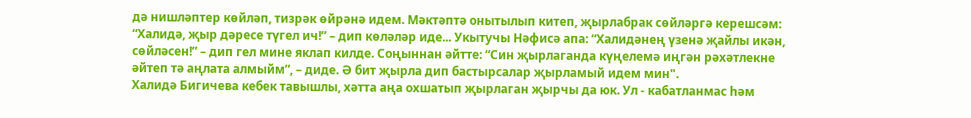дә нишләптер көйләп, тизрәк өйрәнә идем. Мәктәптә онытылып китеп, җырлабрак сөйләргә керешсәм: “Халидә, җыр дәресе түгел ич!” – дип көләләр иде... Укытучы Нәфисә апа: “Халидәнең үзенә җайлы икән, сөйләсен!” – дип гел мине яклап килде. Соңыннан әйтте: “Син җырлаганда күңелемә иңгән рәхәтлекне әйтеп тә аңлата алмыйм”, – диде. Ә бит җырла дип бастырсалар җырламый идем мин".
Халидә Бигичева кебек тавышлы, хәтта аңа охшатып җырлаган җырчы да юк. Ул - кабатланмас һәм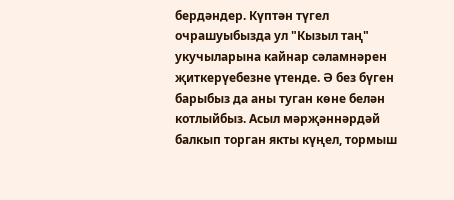бердәндер. Күптән түгел очрашуыбызда ул "Кызыл таң" укучыларына кайнар сәламнәрен җиткерүебезне үтенде. Ә без бүген барыбыз да аны туган көне белән котлыйбыз. Асыл мәрҗәннәрдәй балкып торган якты күңел, тормыш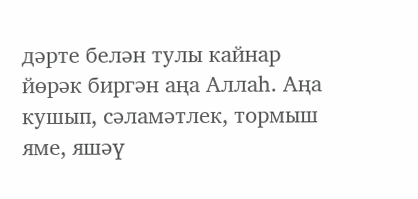дәрте белән тулы кайнар йөрәк биргән аңа Аллаһ. Аңа кушып, сәламәтлек, тормыш яме, яшәү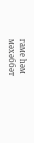гаме һәм мәхәббәт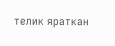телик яраткан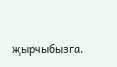җырчыбызга.